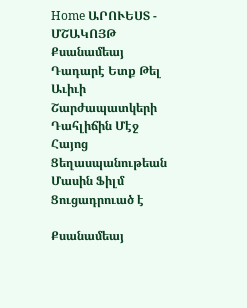Home ԱՐՈՒԵՍՏ - ՄՇԱԿՈՅԹ Քսանամեայ Դադարէ Ետք Թել Աւիւի Շարժապատկերի Դահլիճին Մէջ Հայոց Ցեղասպանութեան Մասին Ֆիլմ Ցուցադրուած է

Քսանամեայ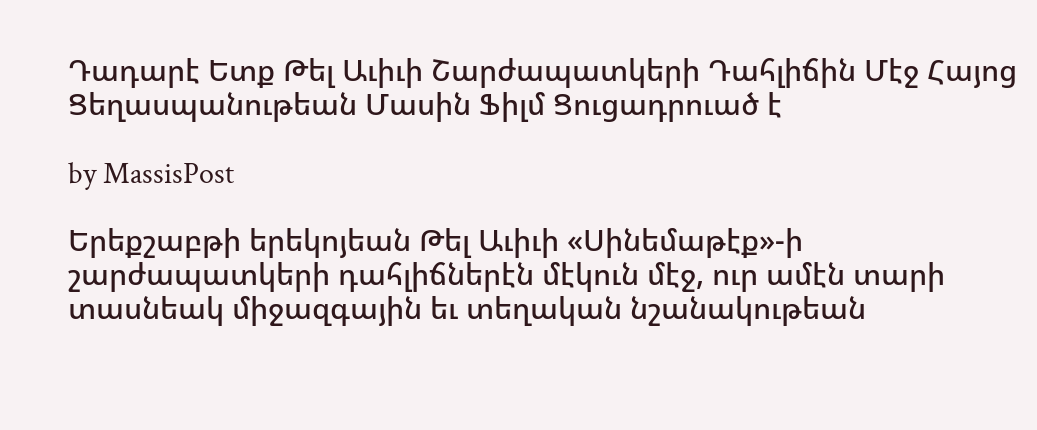Դադարէ Ետք Թել Աւիւի Շարժապատկերի Դահլիճին Մէջ Հայոց Ցեղասպանութեան Մասին Ֆիլմ Ցուցադրուած է

by MassisPost

Երեքշաբթի երեկոյեան Թել Աւիւի «Սինեմաթէք»-ի շարժապատկերի դահլիճներէն մէկուն մէջ, ուր ամէն տարի տասնեակ միջազգային եւ տեղական նշանակութեան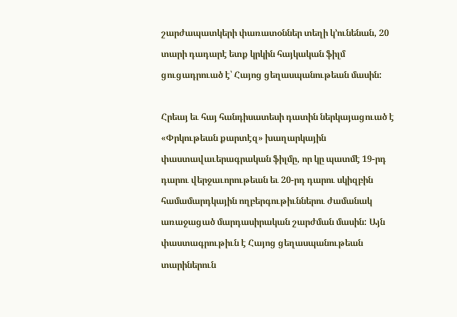շարժապատկերի փառատօններ տեղի կ’ունենան, 20 տարի դադարէ ետք կրկին հայկական ֆիլմ ցուցադրուած է՝ Հայոց ցեղասպանութեան մասին:

Հրեայ եւ հայ հանդիսատեսի դատին ներկայացուած է «Փրկութեան քարտէզ» խաղարկային փաստավաւերագրական ֆիլմը, որ կը պատմէ 19-րդ դարու վերջաւորութեան եւ 20-րդ դարու սկիզբին համամարդկային ողբերգութիւններու ժամանակ առաջացած մարդասիրական շարժման մասին: Այն փաստագրութիւն է Հայոց ցեղասպանութեան տարիներուն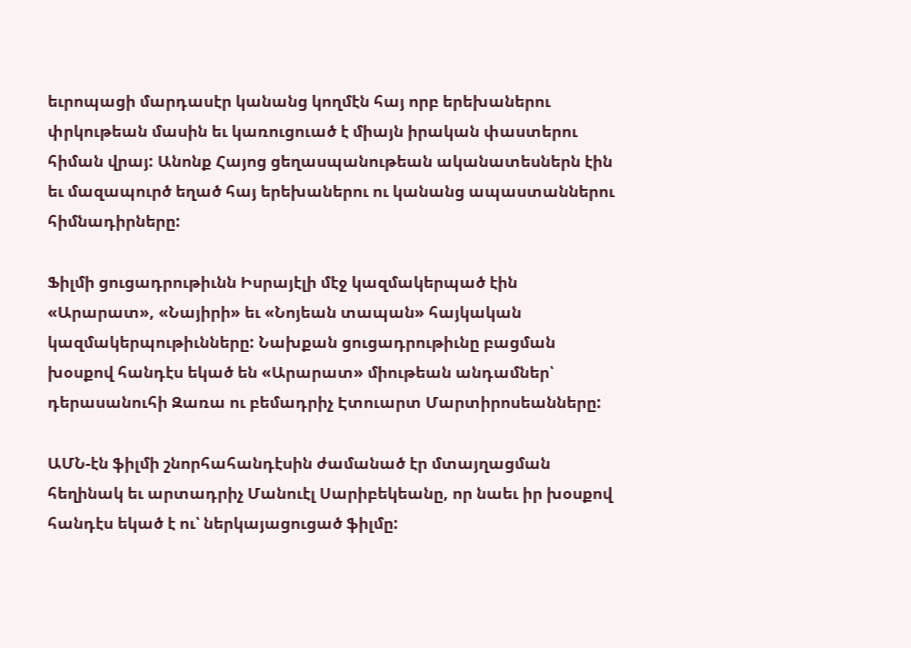եւրոպացի մարդասէր կանանց կողմէն հայ որբ երեխաներու փրկութեան մասին եւ կառուցուած է միայն իրական փաստերու հիման վրայ: Անոնք Հայոց ցեղասպանութեան ականատեսներն էին եւ մազապուրծ եղած հայ երեխաներու ու կանանց ապաստաններու հիմնադիրները:

Ֆիլմի ցուցադրութիւնն Իսրայէլի մէջ կազմակերպած էին «Արարատ», «Նայիրի» եւ «Նոյեան տապան» հայկական կազմակերպութիւնները: Նախքան ցուցադրութիւնը բացման խօսքով հանդէս եկած են «Արարատ» միութեան անդամներ՝ դերասանուհի Զառա ու բեմադրիչ Էտուարտ Մարտիրոսեանները:

ԱՄՆ-էն ֆիլմի շնորհահանդէսին ժամանած էր մտայղացման հեղինակ եւ արտադրիչ Մանուէլ Սարիբեկեանը, որ նաեւ իր խօսքով հանդէս եկած է ու՝ ներկայացուցած ֆիլմը: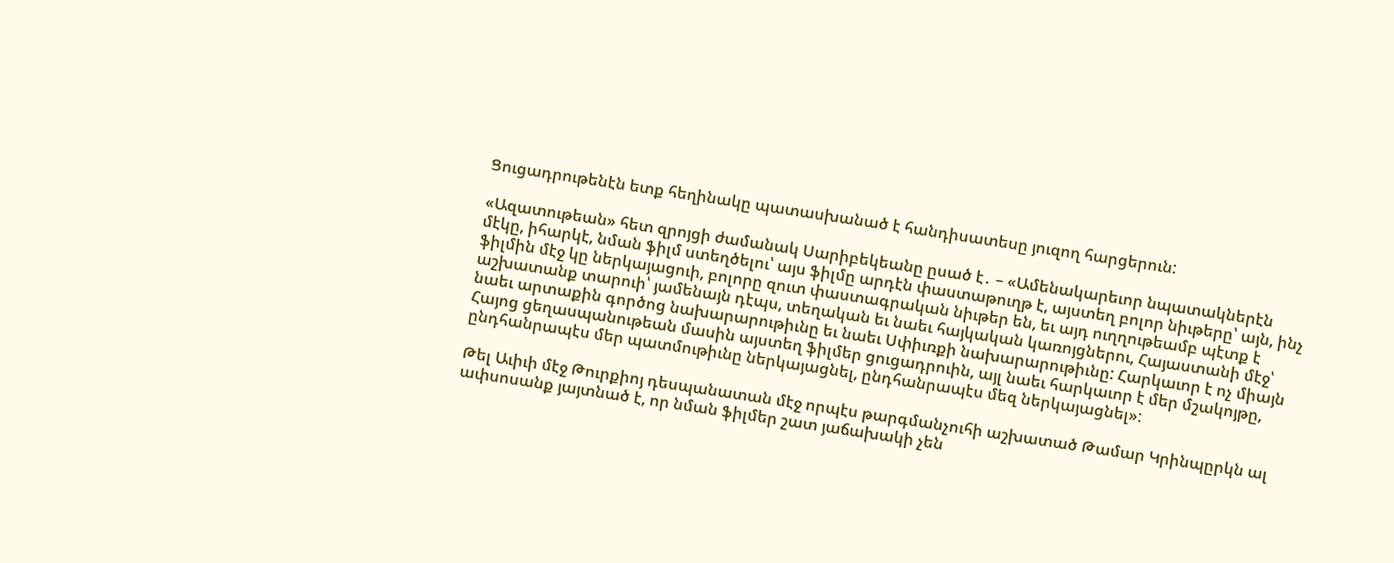Ցուցադրութենէն ետք հեղինակը պատասխանած է հանդիսատեսը յուզող հարցերուն:

«Ազատութեան» հետ զրոյցի ժամանակ Սարիբեկեանը ըսած է․ – «Ամենակարեւոր նպատակներէն մէկը, իհարկէ, նման ֆիլմ ստեղծելու՝ այս ֆիլմը արդէն փաստաթուղթ է, այստեղ բոլոր նիւթերը՝ այն, ինչ ֆիլմին մէջ կը ներկայացուի, բոլորը զուտ փաստագրական նիւթեր են, եւ այդ ուղղութեամբ պէտք է աշխատանք տարուի՝ յամենայն դէպս, տեղական եւ նաեւ հայկական կառոյցներու, Հայաստանի մէջ՝ նաեւ արտաքին գործոց նախարարութիւնը եւ նաեւ Սփիւռքի նախարարութիւնը: Հարկաւոր է ոչ միայն Հայոց ցեղասպանութեան մասին այստեղ ֆիլմեր ցուցադրուին, այլ նաեւ հարկաւոր է մեր մշակոյթը, ընդհանրապէս մեր պատմութիւնը ներկայացնել, ընդհանրապէս մեզ ներկայացնել»:

Թել Աւիւի մէջ Թուրքիոյ դեսպանատան մէջ որպէս թարգմանչուհի աշխատած Թամար Կրինպըրկն ալ ափսոսանք յայտնած է, որ նման ֆիլմեր շատ յաճախակի չեն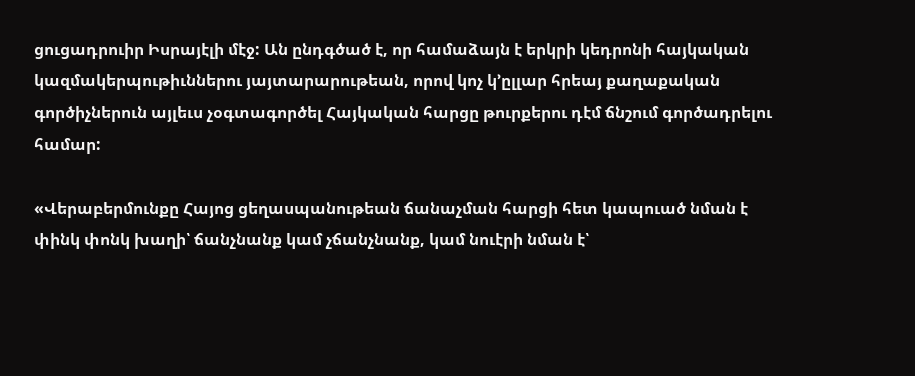ցուցադրուիր Իսրայէլի մէջ: Ան ընդգծած է, որ համաձայն է երկրի կեդրոնի հայկական կազմակերպութիւններու յայտարարութեան, որով կոչ կ’ըլլար հրեայ քաղաքական գործիչներուն այլեւս չօգտագործել Հայկական հարցը թուրքերու դէմ ճնշում գործադրելու համար:

«Վերաբերմունքը Հայոց ցեղասպանութեան ճանաչման հարցի հետ կապուած նման է փինկ փոնկ խաղի՝ ճանչնանք կամ չճանչնանք, կամ նուէրի նման է՝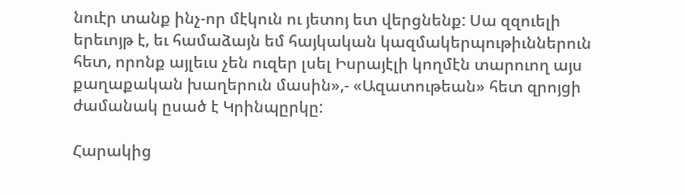նուէր տանք ինչ-որ մէկուն ու յետոյ ետ վերցնենք: Սա զզուելի երեւոյթ է, եւ համաձայն եմ հայկական կազմակերպութիւններուն հետ, որոնք այլեւս չեն ուզեր լսել Իսրայէլի կողմէն տարուող այս քաղաքական խաղերուն մասին»,- «Ազատութեան» հետ զրոյցի ժամանակ ըսած է Կրինպըրկը:

Հարակից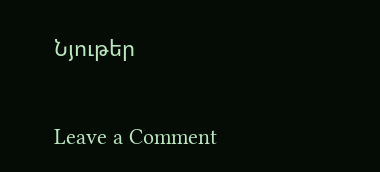Նյութեր

Leave a Comment